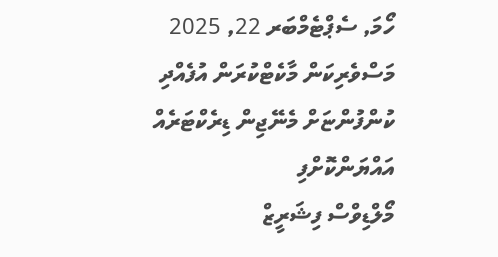ހޯމަ, ސެޕްޓެމްބަރ 22, 2025
މަސްވެރިކަން މާކެޓްކުރަން އުފެއްދި ކުންފުންޏަށް މެނޭޖިން ޑިރެކްޓަރެއް އައްޔަންކޮށްފި
މޯލްޑިވްސް ފިޝަރީޒް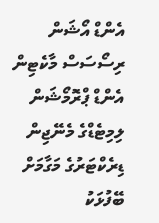އެންޑް އޯޝަން ރިސޯސަސް މާކެޓިން އެންޑް ޕްރޮމޯޝަން ލިމިޓެޑްގެ މެނޭޖިން ޑިރެކްޓަރުގެ މަގާމަށް ބޭފުޅަކު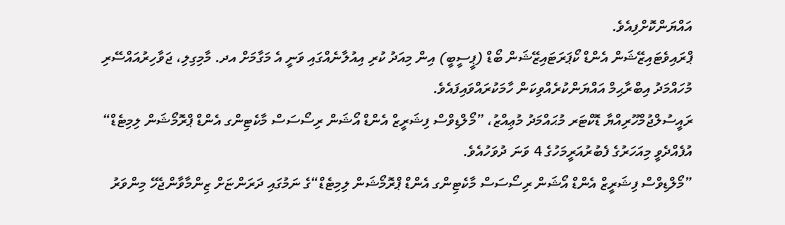އައްޔަންކޮށްފިއެވެ.
ޕްރައިވެޓައިޒޭޝަން އެންޑް ކޯޕަރަޓައިޒޭޝަން ބޯޑް (ޕީސީބީ) އިން މިއަދު ކުރި އިއުލާނެއްގައި ވަނީ އެ މަގާމަށް އދ. މާމިގިލި، ޖަވާހިރުއައްސޭރި މުހައްމަދު އިބްރާޙިމް އައްޔަންކުރެއްވިކަން ހާމަކުރައްވައިފައެވެ.
ރައީސުލްޖުމްހޫރިއްޔާ ޑޮކްޓަރ މުޙައްމަދު މުޢިއްޒު، ”މޯލްޑިވްސް ފިޝަރީޒް އެންޑް އޯޝަން ރިސޯސަސް މާކެޓިންގ އެންޑް ޕްރޮމޯޝަން ލިމިޓެޑް“ އުފެއްދެވީ މިއަހަރުގެ ފެބުރުއަރީމަހުގެ 4 ވަނަ ދުވަހުއެވެ.
”މޯލްޑިވްސް ފިޝަރީޒް އެންޑް އޯޝަން ރިސޯސަސް މާކެޓިންގ އެންޑް ޕްރޮމޯޝަން ލިމިޓެޑް“ގެ ނަމުގައި ދަރަންޏަށް ޒިންމާވާންޖެހޭ މިންވަރު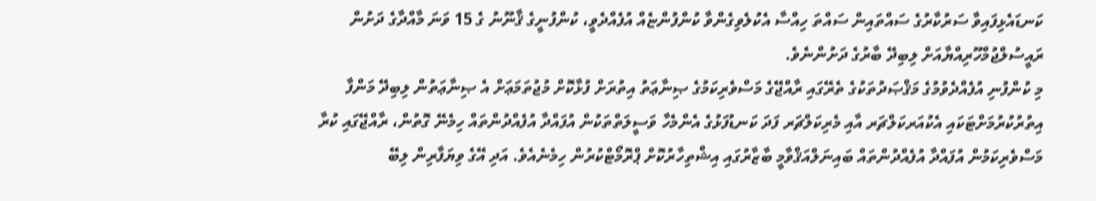ކަނޑައެޅިފައިވާ ސަރުކާރުގެ ސައްތައިން ސައްތަ ހިއްސާ އެކުލެވިގެންވާ ކުންފުންޏެއް އުފެއްދެވީ، ކުންފުނީގެ ޤާނޫނު ގެ 15 ވަނަ މާއްދާގެ ދަށުން ރައީސުލްޖުމްހޫރިއްޔާއަށް ލިބިދޭ ބާރުގެ ދަށުންނެވެ.
މި ކުންފުނި އުފެއްދެވުމުގެ މަޤްޞަދުތަކުގެ ތެރޭގައި ރާއްޖޭގެ މަސްވެރިކަމުގެ ޞިނާޢަތު އިތުރަށް ފުޅާކޮށް މުޖުތަމަޢަށް އެ ޞިނާޢަތުން ލިބިދޭ މަންފާ އިތުރުކުރުމަށްޓަކައި އެކުއަރކަލްޗަރ އާއި މެރިކަލްޗަރ ފަދަ ކަނޑުފަޅުގެ އެންމެހާ ވަސީލަތްތަކުން އުފައްދާ އުފެއްދުންތައް ހިމެނޭ ގޮތުން، ރާއްޖޭގައި ކުރާ މަސްވެރިކަމުން އުފައްދާ އުފެއްދުންތައް ބައިނަލްއަޤްވާމީ ބާޒާރުގައި އިޝްތިހާރުކޮށް ޕްރޮމޯޓްކުރުން ހިމެނެއެވެ. އަދި އޭގެ ވިޔަފާރިން ލިބޭ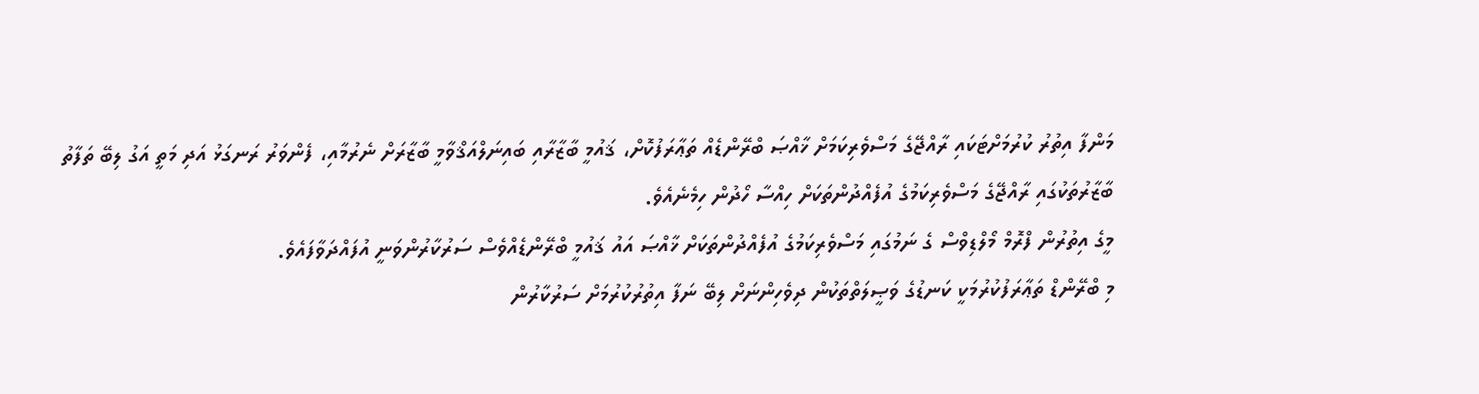މަންފާ އިތުރު ކުރުމަށްޓަކައި ރާއްޖޭގެ މަސްވެރިކަމަށް ޚާއްޞަ ބްރޭންޑެއް ތަޢާރަފުކޮށް، ޤައުމީ ބާޒާރާއި ބައިނަލްއަޤްވާމީ ބާޒާރަށް ނެރުމާއި، ފެންވަރު ރަނގަޅު އަދި މަތީ އަގު ލިބޭ ތަފާތު ބާޒާރުތަކުގައި ރާއްޖޭގެ މަސްވެރިކަމުގެ އުފެއްދުންތަކަށް ހިއްސާ ހޯދުން ހިމެނެއެވެ.
މީގެ އިތުރުން ފްރޮމް މޯލްޑިވްސް ގެ ނަމުގައި މަސްވެރިކަމުގެ އުފެއްދުންތަކަށް ޚާއްޞަ އައު ޤައުމީ ބްރޭންޑެއްވެސް ސަރުކާރުންވަނީ އުފައްދަވާފައެވެ.
މި ބްރޭންޑް ތަޢާރަފުކުރުމަކީ ކަނޑުގެ ވަޞީލަތްތަކުން ދިވެހިންނަށް ލިބޭ ނަފާ އިތުރުކުރުމަށް ސަރުކާރުން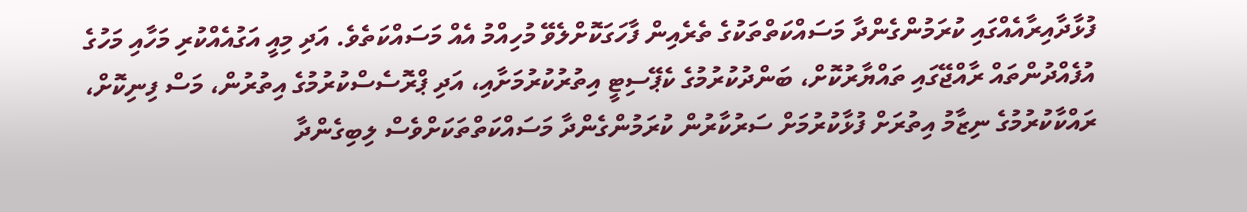ފުޅާދާއިރާއެއްގައި ކުރަމުންގެންދާ މަސައްކަތްތަކުގެ ތެރެއިން ފާހަގަކޮށްލެވޭ މުހިއްމު އެއް މަސައްކަތެވެ. އަދި މިއީ އަގުއެއްކުރި މަހާއި މަހުގެ އުފެއްދުންތައް ރާއްޖޭގައި ތައްޔާރުކޮށް، ބަންދުކުރުމުގެ ކެޕޭސިޓީ އިތުރުކުރުމަށާއި، އަދި ޕްރޮސެސްކުރުމުގެ އިތުރުން، މަސް ފިނިކޮށް، ރައްކާކުރުމުގެ ނިޒާމު އިތުރަށް ފުޅާކުރުމަށް ސަރުކާރުން ކުރަމުންގެންދާ މަސައްކަތްތަކަށްވެސް ލިބިގެންދާ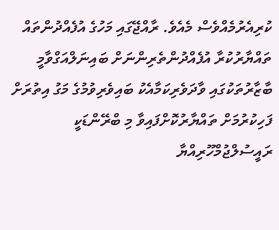ކުރިއެރުމެއްވެސް މެއެވެ. ރާއްޖޭގައި މަހުގެ އުފެއްދުންތައް ތައްޔާރުކުރާ އުފެއްދުންތެރިންނަށް ބައިނަލްއަގްވާމީ ބާޒާރުތަކުގައި ވާދަވެރިކަމާއެކު ބައިވެރިވުމުގެ މަގު އިތުރަށް ފަހިކުރުމަށް ތައްޔާރުކޮށްފައިވާ މި ބްރޭންޑަކީ ރައީސުލްޖުމްހޫރިއްޔާ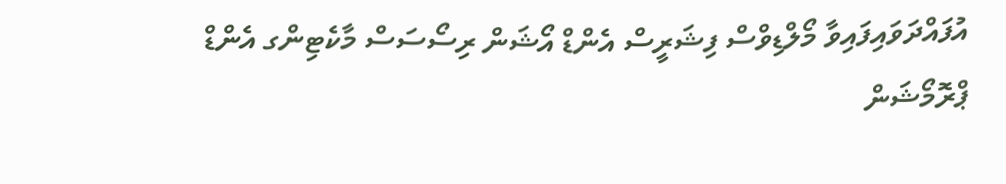އުފައްދަވައިފައިވާ މޯލްޑިވްސް ފިޝަރީސް އެންޑް އޯޝަން ރިސޯސަސް މާކެޓިންގ އެންޑް ޕްރޮމޯޝަން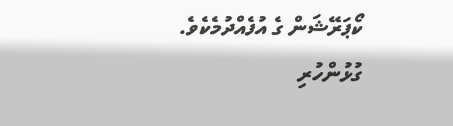ކޯޕަރޭޝަން ގެ އުފެއްދުމެކެވެ.
ގުޅުންހުރި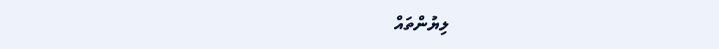ލިޔުންތައް